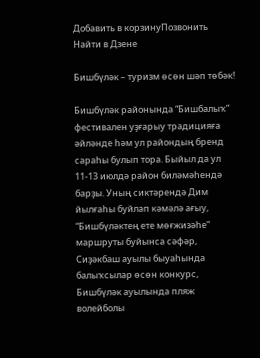Добавить в корзинуПозвонить
Найти в Дзене

Бишбүләк – туризм өсөн шәп төбәк!

Бишбүләк районында “Бишбалыҡ” фестивален уҙғарыу традицияға әйләнде һәм ул райондың бренд сараһы булып тора. Быйыл да ул 11-13 июлдә район биләмәһендә барҙы. Уның сиктәрендә Дим йылғаһы буйлап кәмәлә ағыу, “Бишбүләктең ете мөғжизәһе” маршруты буйынса сәфәр, Сиҙәкбаш ауылы быуаһында балыҡсылар өсөн конкурс, Бишбүләк ауылында пляж волейболы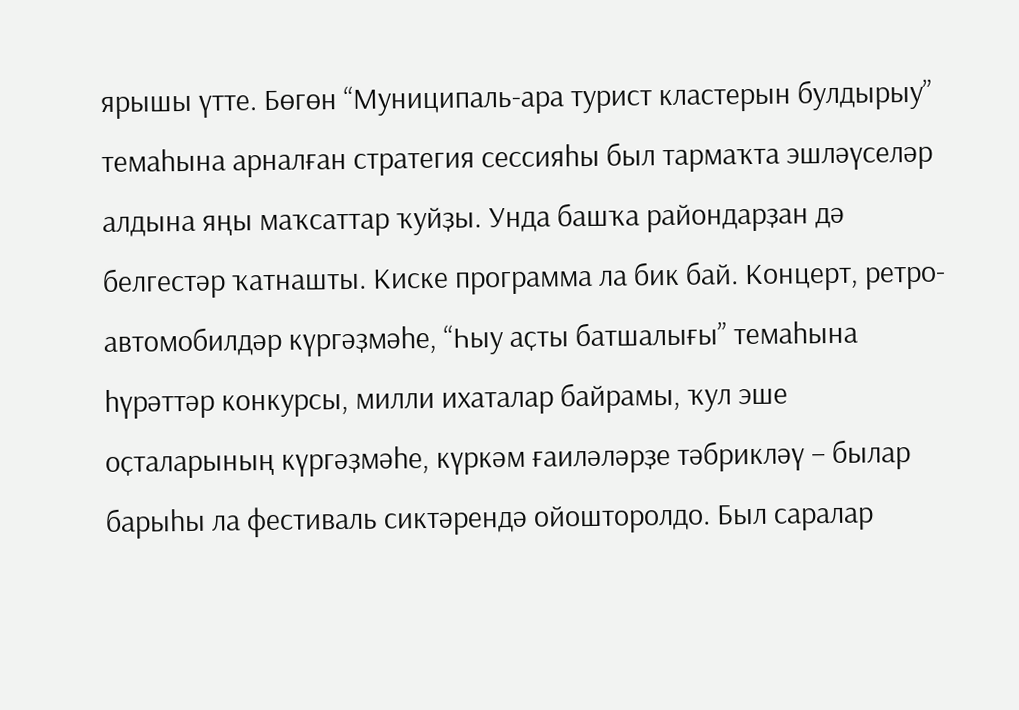ярышы үтте. Бөгөн “Муниципаль-ара турист кластерын булдырыу” темаһына арналған стратегия сессияһы был тармаҡта эшләүселәр алдына яңы маҡсаттар ҡуйҙы. Унда башҡа райондарҙан дә белгестәр ҡатнашты. Киске программа ла бик бай. Концерт, ретро-автомобилдәр күргәҙмәһе, “Һыу аҫты батшалығы” темаһына һүрәттәр конкурсы, милли ихаталар байрамы, ҡул эше оҫталарының күргәҙмәһе, күркәм ғаиләләрҙе тәбрикләү – былар барыһы ла фестиваль сиктәрендә ойошторолдо. Был саралар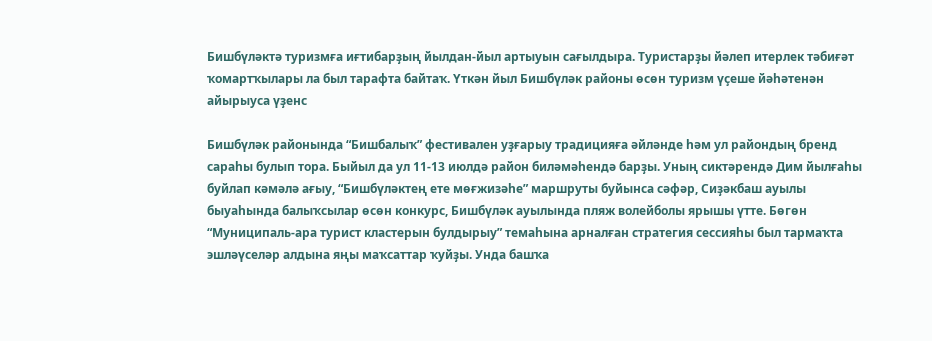Бишбүләктә туризмға иғтибарҙың йылдан-йыл артыуын сағылдыра. Туристарҙы йәлеп итерлек тәбиғәт ҡомартҡылары ла был тарафта байтаҡ. Үткән йыл Бишбүләк районы өсөн туризм үҫеше йәһәтенән айырыуса үҙенс

Бишбүләк районында “Бишбалыҡ” фестивален уҙғарыу традицияға әйләнде һәм ул райондың бренд сараһы булып тора. Быйыл да ул 11-13 июлдә район биләмәһендә барҙы. Уның сиктәрендә Дим йылғаһы буйлап кәмәлә ағыу, “Бишбүләктең ете мөғжизәһе” маршруты буйынса сәфәр, Сиҙәкбаш ауылы быуаһында балыҡсылар өсөн конкурс, Бишбүләк ауылында пляж волейболы ярышы үтте. Бөгөн “Муниципаль-ара турист кластерын булдырыу” темаһына арналған стратегия сессияһы был тармаҡта эшләүселәр алдына яңы маҡсаттар ҡуйҙы. Унда башҡа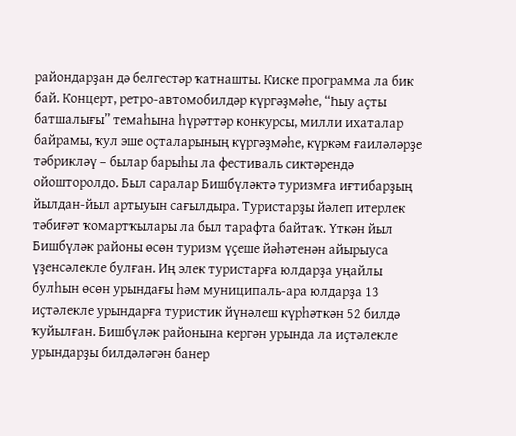райондарҙан дә белгестәр ҡатнашты. Киске программа ла бик бай. Концерт, ретро-автомобилдәр күргәҙмәһе, “Һыу аҫты батшалығы” темаһына һүрәттәр конкурсы, милли ихаталар байрамы, ҡул эше оҫталарының күргәҙмәһе, күркәм ғаиләләрҙе тәбрикләү – былар барыһы ла фестиваль сиктәрендә ойошторолдо. Был саралар Бишбүләктә туризмға иғтибарҙың йылдан-йыл артыуын сағылдыра. Туристарҙы йәлеп итерлек тәбиғәт ҡомартҡылары ла был тарафта байтаҡ. Үткән йыл Бишбүләк районы өсөн туризм үҫеше йәһәтенән айырыуса үҙенсәлекле булған. Иң элек туристарға юлдарҙа уңайлы булһын өсөн урындағы һәм муниципаль-ара юлдарҙа 13 иҫтәлекле урындарға туристик йүнәлеш күрһәткән 52 билдә ҡуйылған. Бишбүләк районына кергән урында ла иҫтәлекле урындарҙы билдәләгән банер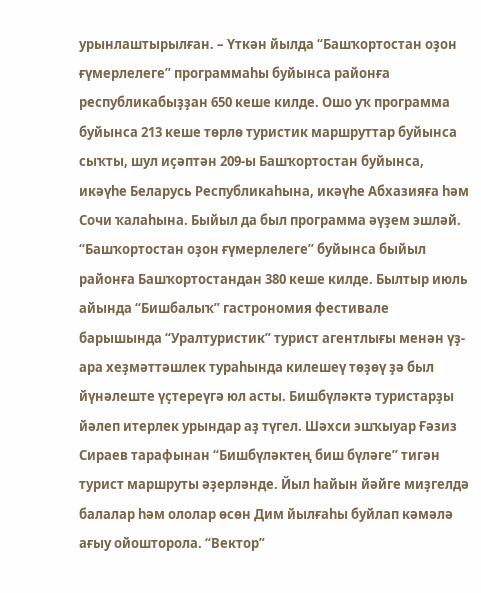урынлаштырылған. – Үткән йылда “Башҡортостан оҙон ғүмерлелеге” программаһы буйынса районға республикабыҙҙан 650 кеше килде. Ошо уҡ программа буйынса 213 кеше төрлө туристик маршруттар буйынса сыҡты, шул иҫәптән 209-ы Башҡортостан буйынса, икәүһе Беларусь Республикаһына, икәүһе Абхазияға һәм Сочи ҡалаһына. Быйыл да был программа әүҙем эшләй. “Башҡортостан оҙон ғүмерлелеге” буйынса быйыл районға Башҡортостандан 380 кеше килде. Былтыр июль айында “Бишбалыҡ” гастрономия фестивале барышында “Уралтуристик” турист агентлығы менән үҙ-ара хеҙмәттәшлек тураһында килешеү төҙөү ҙә был йүнәлеште үҫтереүгә юл асты. Бишбүләктә туристарҙы йәлеп итерлек урындар аҙ түгел. Шәхси эшҡыуар Ғәзиз Сираев тарафынан “Бишбүләктең биш бүләге” тигән турист маршруты әҙерләнде. Йыл һайын йәйге миҙгелдә балалар һәм ололар өсөн Дим йылғаһы буйлап кәмәлә ағыу ойошторола. “Вектор”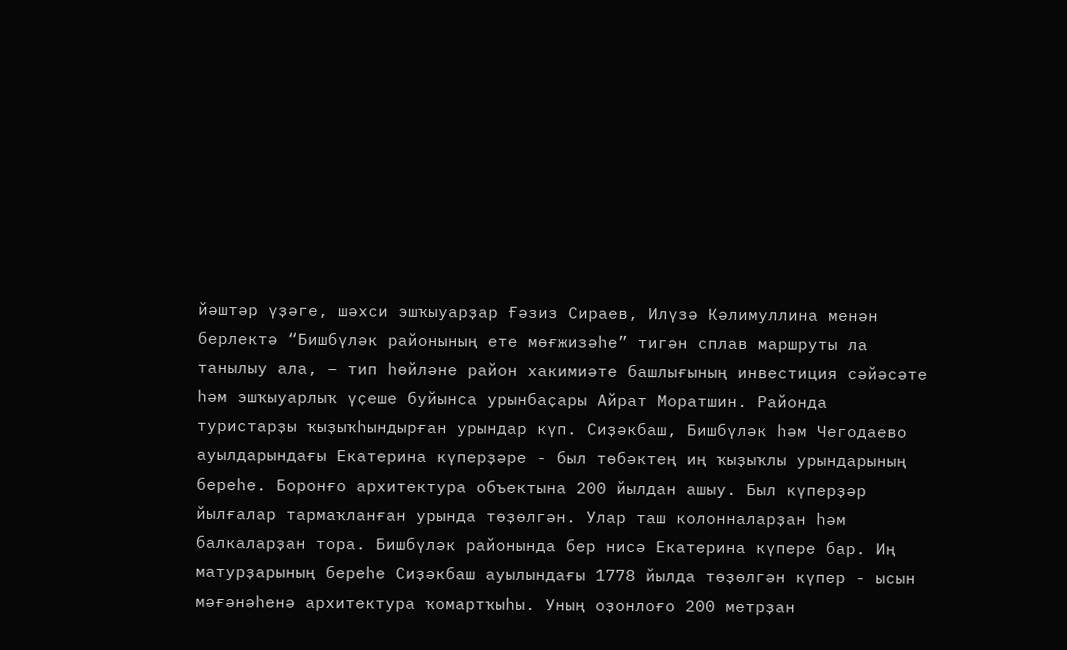йәштәр үҙәге, шәхси эшҡыуарҙар Ғәзиз Сираев, Илүзә Кәлимуллина менән берлектә “Бишбүләк районының ете мөғжизәһе” тигән сплав маршруты ла танылыу ала, – тип һөйләне район хакимиәте башлығының инвестиция сәйәсәте һәм эшҡыуарлыҡ үҫеше буйынса урынбаҫары Айрат Моратшин. Районда туристарҙы ҡыҙыҡһындырған урындар күп. Сиҙәкбаш, Бишбүләк һәм Чегодаево ауылдарындағы Екатерина күперҙәре - был төбәктең иң ҡыҙыҡлы урындарының береһе. Боронғо архитектура объектына 200 йылдан ашыу. Был күперҙәр йылғалар тармаҡланған урында төҙөлгән. Улар таш колонналарҙан һәм балкаларҙан тора. Бишбүләк районында бер нисә Екатерина күпере бар. Иң матурҙарының береһе Сиҙәкбаш ауылындағы 1778 йылда төҙөлгән күпер - ысын мәғәнәһенә архитектура ҡомартҡыһы. Уның оҙонлоғо 200 метрҙан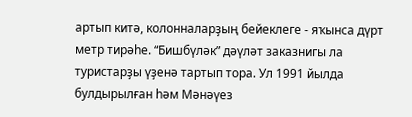артып китә, колонналарҙың бейеклеге - яҡынса дүрт метр тирәһе. “Бишбүләк” дәүләт заказнигы ла туристарҙы үҙенә тартып тора. Ул 1991 йылда булдырылған һәм Мәнәүез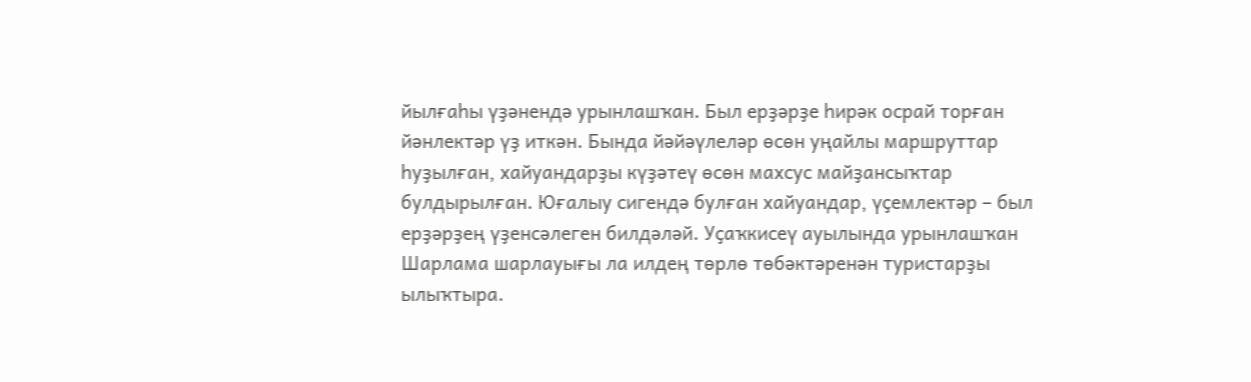йылғаһы үҙәнендә урынлашҡан. Был ерҙәрҙе һирәк осрай торған йәнлектәр үҙ иткән. Бында йәйәүлеләр өсөн уңайлы маршруттар һуҙылған, хайуандарҙы күҙәтеү өсөн махсус майҙансыҡтар булдырылған. Юғалыу сигендә булған хайуандар, үҫемлектәр – был ерҙәрҙең үҙенсәлеген билдәләй. Уҫаҡкисеү ауылында урынлашҡан Шарлама шарлауығы ла илдең төрлө төбәктәренән туристарҙы ылыҡтыра.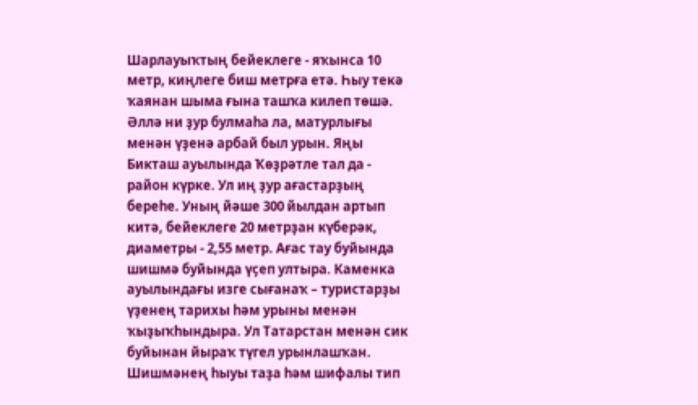Шарлауыҡтың бейеклеге - яҡынса 10 метр, киңлеге биш метрға етә. Һыу текә ҡаянан шыма ғына ташҡа килеп төшә. Әллә ни ҙур булмаһа ла, матурлығы менән үҙенә арбай был урын. Яңы Бикташ ауылында Ҡөҙрәтле тал да - район күрке. Ул иң ҙур ағастарҙың береһе. Уның йәше 300 йылдан артып китә, бейеклеге 20 метрҙан күберәк, диаметры - 2,55 метр. Ағас тау буйында шишмә буйында үҫеп ултыра. Каменка ауылындағы изге сығанаҡ – туристарҙы үҙенең тарихы һәм урыны менән ҡыҙыҡһындыра. Ул Татарстан менән сик буйынан йыраҡ түгел урынлашҡан. Шишмәнең һыуы таҙа һәм шифалы тип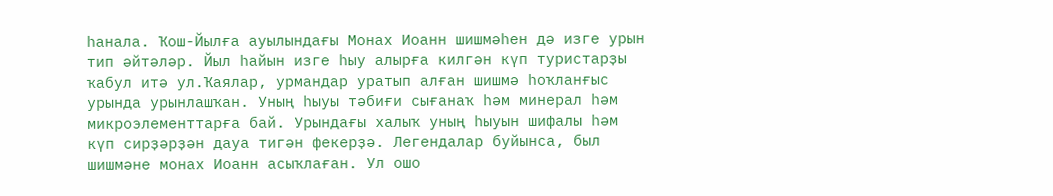һанала. Ҡош-Йылға ауылындағы Монах Иоанн шишмәһен дә изге урын тип әйтәләр. Йыл һайын изге һыу алырға килгән күп туристарҙы ҡабул итә ул.Ҡаялар, урмандар уратып алған шишмә һоҡланғыс урында урынлашҡан. Уның һыуы тәбиғи сығанаҡ һәм минерал һәм микроэлементтарға бай. Урындағы халыҡ уның һыуын шифалы һәм күп сирҙәрҙән дауа тигән фекерҙә. Легендалар буйынса, был шишмәне монах Иоанн асыҡлаған. Ул ошо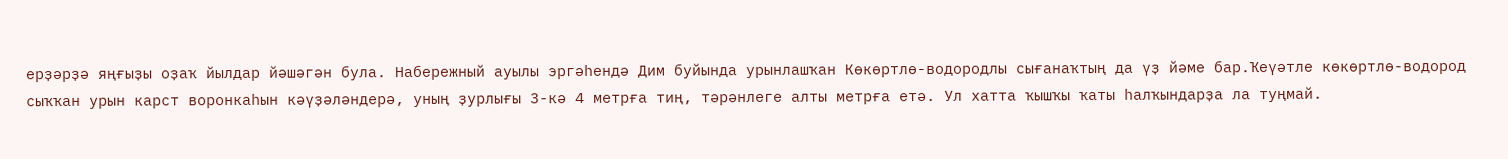ерҙәрҙә яңғыҙы оҙаҡ йылдар йәшәгән була. Набережный ауылы эргәһендә Дим буйында урынлашҡан Көкөртлө-водородлы сығанаҡтың да үҙ йәме бар.Ҡеүәтле көкөртлө-водород сыҡҡан урын карст воронкаһын кәүҙәләндерә, уның ҙурлығы 3-кә 4 метрға тиң, тәрәнлеге алты метрға етә. Ул хатта ҡышҡы ҡаты һалҡындарҙа ла туңмай.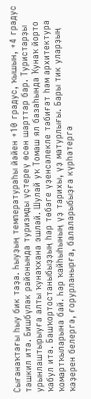Сығанаҡтағы һыу бик таҙа. Һыуҙың температураһы йәйен +10 градус, ҡышын, +4 градус тәшкил итә. Бишбүләк районында туризмды үҫтереү өсөн шарттар бар. Туристарҙы урынлаштырыуға алты ҡунаҡхана эшләй. Шулай уҡ Томаш ял базаһында Ҡунаҡ йорто ҡабул итә. Башҡортостаныбыҙҙың һәр төбәге үҙенсәлекле тәбиғәт һәм архитектура ҡомартҡыларына бай. Һәр ҡайһыһының үҙ тарихы, үҙ матурлығы. Бары тик уларҙың ҡәҙерен белергә, ғорурланырға, балаларыбыҙға күрһәтергә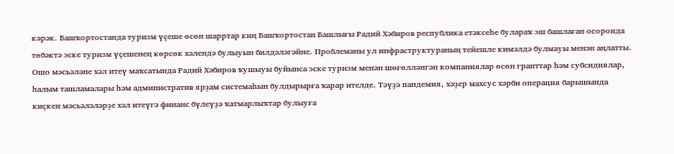кәрәк. Башҡортостанда туризм үҫеше өсөн шарртар киң Башҡортостан Башлығы Радий Хәбиров республика етәксеһе булараҡ эш башлаған осоронда төбәктә эске туризм үҫешенең көрсөк хәлендә булыуын билдәләгәйне. Проблеманы ул инфраструктураның тейешле кимәлдә булмауы менән аңлатты. Ошо мәсьәләне хәл итеү маҡсатында Радий Хәбиров ҡушыуы буйынса эске туризм менән шөғөлләнгән компаниялар өсөн гранттар һәм субсидиялар, һалым ташламалары һәм административ ярҙам системаһын булдырырға ҡарар ителде. Тәүҙә пандемия, хәҙер махсус хәрби операция барышында киҫкен мәсьәләләрҙе хәл итеүгә финанс бүлеүҙә ҡатмарлыҡтар булыуға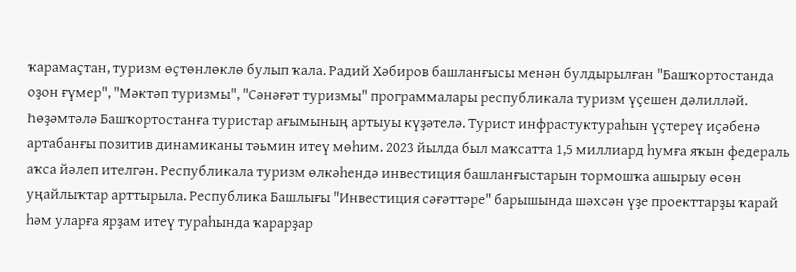ҡарамаҫтан, туризм өҫтөнлөклө булып ҡала. Радий Хәбиров башланғысы менән булдырылған "Башҡортостанда оҙон ғүмер", "Мәктәп туризмы", "Сәнәғәт туризмы" программалары республикала туризм үҫешен дәлилләй. Һөҙәмтәлә Башҡортостанға туристар ағымының артыуы күҙәтелә. Турист инфрастуктураһын үҫтереү иҫәбенә артабанғы позитив динамиканы тәьмин итеү мөһим. 2023 йылда был маҡсатта 1,5 миллиард һумға яҡын федераль аҡса йәлеп ителгән. Республикала туризм өлкәһендә инвестиция башланғыстарын тормошҡа ашырыу өсөн уңайлыҡтар арттырыла. Республика Башлығы "Инвестиция сәғәттәре" барышында шәхсән үҙе проекттарҙы ҡарай һәм уларға ярҙам итеү тураһында ҡарарҙар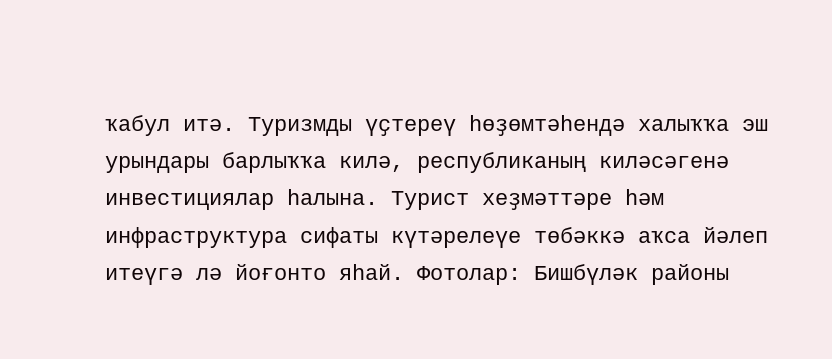ҡабул итә. Туризмды үҫтереү һөҙөмтәһендә халыҡҡа эш урындары барлыҡҡа килә, республиканың киләсәгенә инвестициялар һалына. Турист хеҙмәттәре һәм инфраструктура сифаты күтәрелеүе төбәккә аҡса йәлеп итеүгә лә йоғонто яһай. Фотолар: Бишбүләк районы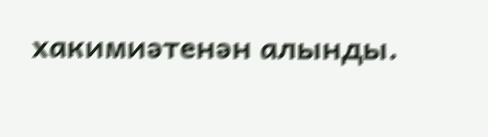хакимиәтенән алынды.